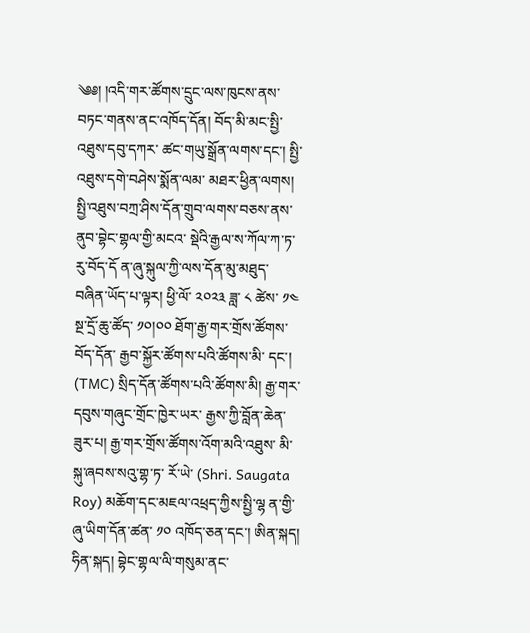༄༅། །འདི་གར་ཚོགས་དྲུང་ལས་ཁུངས་ནས་བཏང་གནས་ནང་འཁོད་དོན། བོད་མི་མང་སྤྱི་འཐུས་དབུ་དཀར་ ཚང་གཡུ་སྒྲོན་ལགས་དང་། སྤྱི་འཐུས་དགེ་བཤེས་སྨོན་ལམ་ མཐར་ཕྱིན་ལགས། སྤྱི་འཐུས་བཀྲ་ཤིས་དོན་གྲུབ་ལགས་བཅས་ནས་ནུབ་བྷེང་གྷལ་གྱི་མངའ་ སྡེའི་རྒྱལ་ས་ཀོལ་ཀ་ཏ་རུ་བོད་དོ ན་ཞུ་སྐུལ་ཀྱི་ལས་དོན་མུ་མཐུད་ བཞིན་ཡོད་པ་ལྟར། ཕྱི་ལོ་ ༢༠༢༣ ཟླ་ ༨ ཚེས་ ༡༤ སྔ་དྲོ་ཆུ་ཚོད་ ༡༠།༠༠ ཐོག་རྒྱ་གར་གྲོས་ཚོགས་བོད་དོན་ རྒྱབ་སྐྱོར་ཚོགས་པའི་ཚོགས་མི་ དང་། (TMC) སྲིད་དོན་ཚོགས་པའི་ཚོགས་མི། རྒྱ་གར་དབུས་གཞུང་གྲོང་ཁྱེར་ཡར་ རྒྱས་ཀྱི་བློན་ཆེན་ཟུར་པ། རྒྱ་གར་གྲོས་ཚོགས་འོག་མའི་འཐུས་ མི་སྐུ་ཞབས་སའུ་གྷ་ཏ་ རོ་ཡེ་ (Shri. Saugata Roy) མཆོག་དང་མཇལ་འཕྲད་ཀྱིས་སྤྱི་ལྷ ན་གྱི་ཞུ་ཡིག་དོན་ཚན་ ༡༠ འཁོད་ཅན་དང་། ཨིན་སྐད། ཧིན་སྐད། བྷེང་གྷལ་ལི་གསུམ་ནང་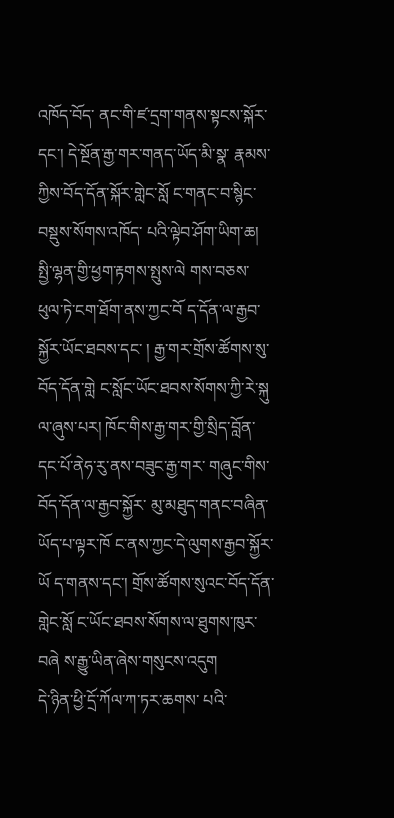འཁོད་བོད་ ནང་གི་ཛ་དྲག་གནས་སྟངས་སྐོར་དང་། དེ་སྔོན་རྒྱ་གར་གནད་ཡོད་མི་སྣ་ རྣམས་ཀྱིས་བོད་དོན་སྐོར་གླེང་སློ ང་གནང་བ་སྙིང་བསྡུས་སོགས་འཁོད་ པའི་ལྟེབ་ཤོག་ཡིག་ཆ། སྤྱི་ལྷན་གྱི་ཕྱག་རྟགས་སྤུས་ལེ གས་བཅས་ཕུལ་ཏེ་ངག་ཐོག་ནས་ཀྱང་བོ ད་དོན་ལ་རྒྱབ་སྐྱོར་ཡོང་ཐབས་དང་ ། རྒྱ་གར་གྲོས་ཚོགས་སུ་བོད་དོན་གླེ ང་སློང་ཡོང་ཐབས་སོགས་ཀྱི་རེ་སྐུ ལ་ཞུས་པར། ཁོང་གིས་རྒྱ་གར་གྱི་སྲིད་བློན་ དང་པོ་ནེཧ་རུ་ནས་བཟུང་རྒྱ་གར་ གཞུང་གིས་བོད་དོན་ལ་རྒྱབ་སྐྱོར་ མུ་མཐུད་གནང་བཞིན་ཡོད་པ་ལྟར་ཁོ ང་ནས་ཀྱང་དེ་ལུགས་རྒྱབ་སྐྱོར་ཡོ ད་གནས་དང་། གྲོས་ཚོགས་སུའང་བོད་དོན་གླེང་སློ ང་ཡོང་ཐབས་སོགས་ལ་ཐུགས་ཁུར་བཞེ ས་རྒྱུ་ཡིན་ཞེས་གསུངས་འདུག
དེ་ཉིན་ཕྱི་དྲོ་ཀོལ་ཀ་ཏར་ཆགས་ པའི་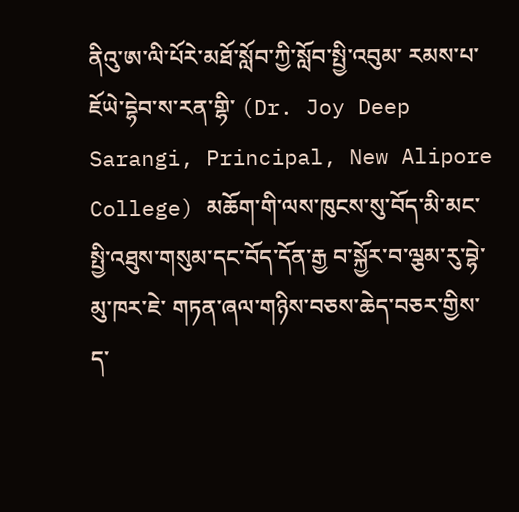ནིའུ་ཨ་ལི་པོརེ་མཐོ་སློབ་ཀྱི་སློབ་སྤྱི་འབུམ་ རམས་པ་ཇོཡེ་དྷེབ་ས་རན་གྷི་ (Dr. Joy Deep Sarangi, Principal, New Alipore College) མཆོག་གི་ལས་ཁུངས་སུ་བོད་མི་མང་ སྤྱི་འཐུས་གསུམ་དང་བོད་དོན་རྒྱ བ་སྐྱོར་བ་ལྕམ་རུ་བྷེ་ མུ་ཁར་ཇེ་ གཏན་ཞལ་གཉིས་བཅས་ཆེད་བཅར་གྱིས་ ད་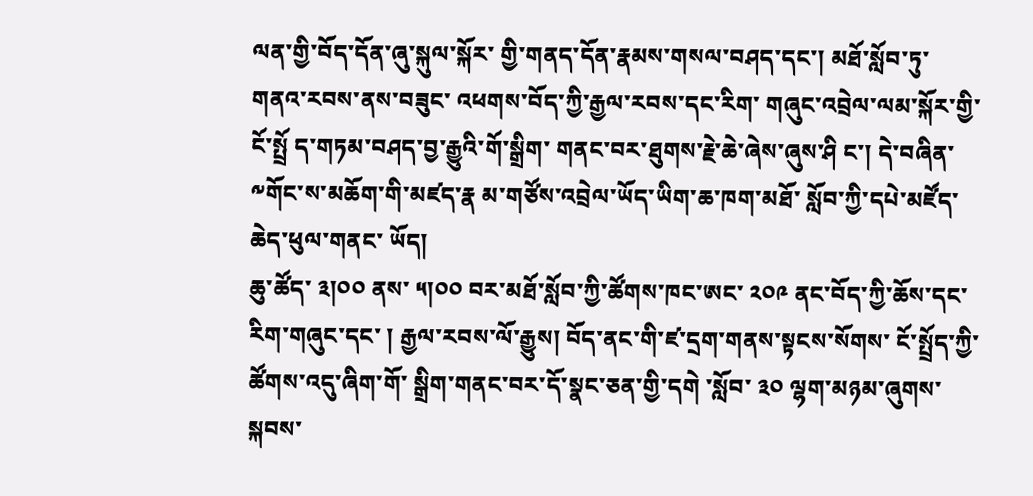ལན་གྱི་བོད་དོན་ཞུ་སྐུལ་སྐོར་ གྱི་གནད་དོན་རྣམས་གསལ་བཤད་དང་། མཐོ་སློབ་ཏུ་གནའ་རབས་ནས་བཟུང་ འཕགས་བོད་ཀྱི་རྒྱལ་རབས་དང་རིག་ གཞུང་འབྲེལ་ལམ་སྐོར་གྱི་ངོ་སྤྲོ ད་གཏམ་བཤད་བྱ་རྒྱུའི་གོ་སྒྲིག་ གནང་བར་ཐུགས་རྗེ་ཆེ་ཞེས་ཞུས་ཤི ང་། དེ་བཞིན་༸གོང་ས་མཆོག་གི་མཛད་རྣ མ་གཙོས་འབྲེལ་ཡོད་ཡིག་ཆ་ཁག་མཐོ་ སློབ་ཀྱི་དཔེ་མཛོད་ཆེད་ཕུལ་གནང་ ཡོད།
ཆུ་ཚོད་ ༣།༠༠ ནས་ ༥།༠༠ བར་མཐོ་སློབ་ཀྱི་ཚོགས་ཁང་ཨང་ ༢༠༩ ནང་བོད་ཀྱི་ཆོས་དང་རིག་གཞུང་དང་ ། རྒྱལ་རབས་ལོ་རྒྱུས། བོད་ནང་གི་ཛ་དྲག་གནས་སྟངས་སོགས་ ངོ་སྤྲོད་ཀྱི་ཚོགས་འདུ་ཞིག་གོ་ སྒྲིག་གནང་བར་དོ་སྣང་ཅན་གྱི་དགེ ་སློབ་ ༣༠ ལྷག་མཉམ་ཞུགས་སྐབས་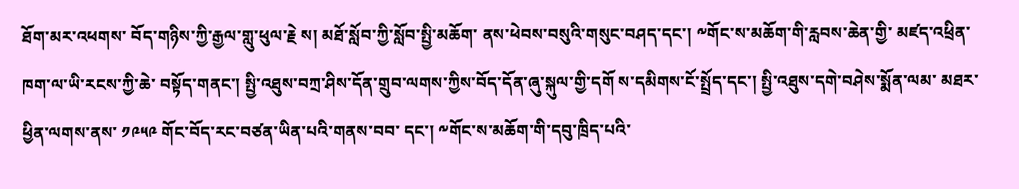ཐོག་མར་འཕགས་ བོད་གཉིས་ཀྱི་རྒྱལ་གླུ་ཕུལ་རྗེ ས། མཐོ་སློབ་ཀྱི་སློབ་སྤྱི་མཆོག་ ནས་ཕེབས་བསུའི་གསུང་བཤད་དང་། ༸གོང་ས་མཆོག་གི་རླབས་ཆེན་གྱི་ མཛད་འཕྲིན་ཁག་ལ་ཡི་རངས་ཀྱི་ཆེ་ བསྟོད་གནང་། སྤྱི་འཐུས་བཀྲ་ཤིས་དོན་གྲུབ་ལགས་ཀྱིས་བོད་དོན་ཞུ་སྐུལ་གྱི་དགོ ས་དམིགས་ངོ་སྤྲོད་དང་། སྤྱི་འཐུས་དགེ་བཤེས་སྨོན་ལམ་ མཐར་ཕྱིན་ལགས་ནས་ ༡༩༥༩ གོང་བོད་རང་བཙན་ཡིན་པའི་གནས་བབ་ དང་། ༸གོང་ས་མཆོག་གི་དབུ་ཁྲིད་པའི་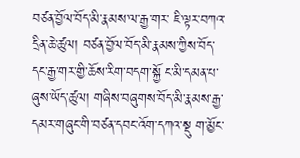བཙན་བྱོལ་བོད་མི་རྣམས་ལ་རྒྱ་གར་ ཇི་ལྟར་བཀའ་དྲིན་ཆེ་ཚུལ། བཙན་བྱོལ་བོད་མི་རྣམས་ཀྱིས་བོད་ དང་རྒྱ་གར་གྱི་ཆོས་རིག་བདག་སྐྱོ ང་མི་དམན་པ་ཞུས་ཡོད་ཚུལ། གཞིས་བཞུགས་བོད་མི་རྣམས་རྒྱ་ དམར་གཞུང་གི་བཙན་དབང་འོག་དཀའ་སྡུ ག་མྱོང་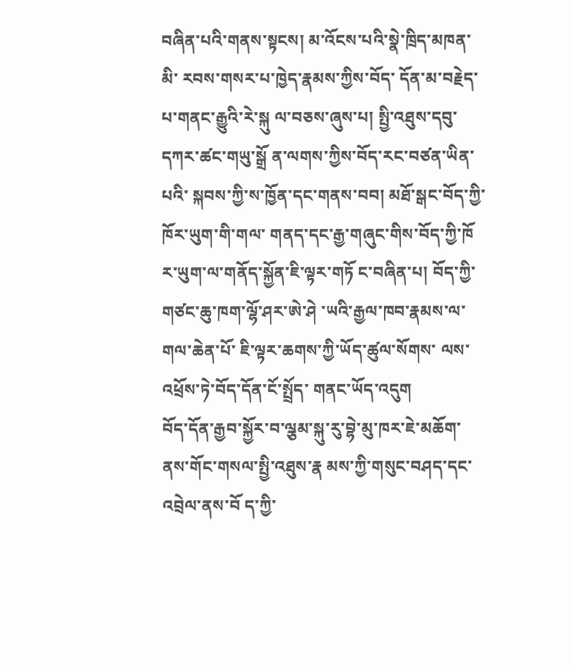བཞིན་པའི་གནས་སྟངས། མ་འོངས་པའི་སྣེ་ཁྲིད་མཁན་མི་ རབས་གསར་པ་ཁྱེད་རྣམས་ཀྱིས་བོད་ དོན་མ་བརྗེད་པ་གནང་རྒྱུའི་རེ་སྐུ ལ་བཅས་ཞུས་པ། སྤྱི་འཐུས་དབུ་དཀར་ཚང་གཡུ་སྒྲོ ན་ལགས་ཀྱིས་བོད་རང་བཙན་ཡིན་པའི་ སྐབས་ཀྱི་ས་ཁྱོན་དང་གནས་བབ། མཐོ་སྒང་བོད་ཀྱི་ཁོར་ཡུག་གི་གལ་ གནད་དང་རྒྱ་གཞུང་གིས་བོད་ཀྱི་ཁོ ར་ཡུག་ལ་གནོད་སྐྱོན་ཇི་ལྟར་གཏོ ང་བཞིན་པ། བོད་ཀྱི་གཙང་ཆུ་ཁག་ལྷོ་ཤར་ཨེ་ཤེ ་ཡའི་རྒྱལ་ཁབ་རྣམས་ལ་གལ་ཆེན་པོ་ ཇི་ལྟར་ཆགས་ཀྱི་ཡོད་ཚུལ་སོགས་ ལས་འཕྲོས་ཏེ་བོད་དོན་ངོ་སྤྲོད་ གནང་ཡོད་འདུག
བོད་དོན་རྒྱབ་སྐྱོར་བ་ལྕམ་སྐུ་རུ་བྷེ་མུ་ཁར་ཇེ་མཆོག་ནས་གོང་གསལ་སྤྱི་འཐུས་རྣ མས་ཀྱི་གསུང་བཤད་དང་འབྲེལ་ནས་བོ ད་ཀྱི་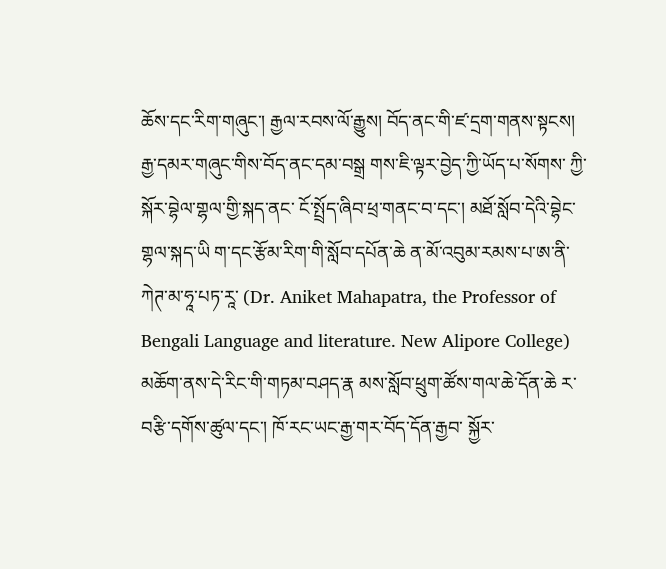ཆོས་དང་རིག་གཞུང་། རྒྱལ་རབས་ལོ་རྒྱུས། བོད་ནང་གི་ཛ་དྲག་གནས་སྟངས། རྒྱ་དམར་གཞུང་གིས་བོད་ནང་དམ་བསྒྲ གས་ཇི་ལྟར་བྱེད་ཀྱི་ཡོད་པ་སོགས་ ཀྱི་སྐོར་བྷེལ་གྷལ་གྱི་སྐད་ནང་ ངོ་སྤྲོད་ཞིབ་ཕྲ་གནང་བ་དང་། མཐོ་སློབ་དེའི་བྷེང་གྷལ་སྐད་ཡི ག་དང་རྩོམ་རིག་གི་སློབ་དཔོན་ཆེ ན་མོ་འབུམ་རམས་པ་ཨ་ནི་ཀེཊ་མ་ཧཱ་པཏ་རཱ་ (Dr. Aniket Mahapatra, the Professor of Bengali Language and literature. New Alipore College) མཆོག་ནས་དེ་རིང་གི་གཏམ་བཤད་རྣ མས་སློབ་ཕྲུག་ཚོས་གལ་ཆེ་དོན་ཆེ ར་བརྩི་དགོས་ཚུལ་དང་། ཁོ་རང་ཡང་རྒྱ་གར་བོད་དོན་རྒྱབ་ སྐྱོར་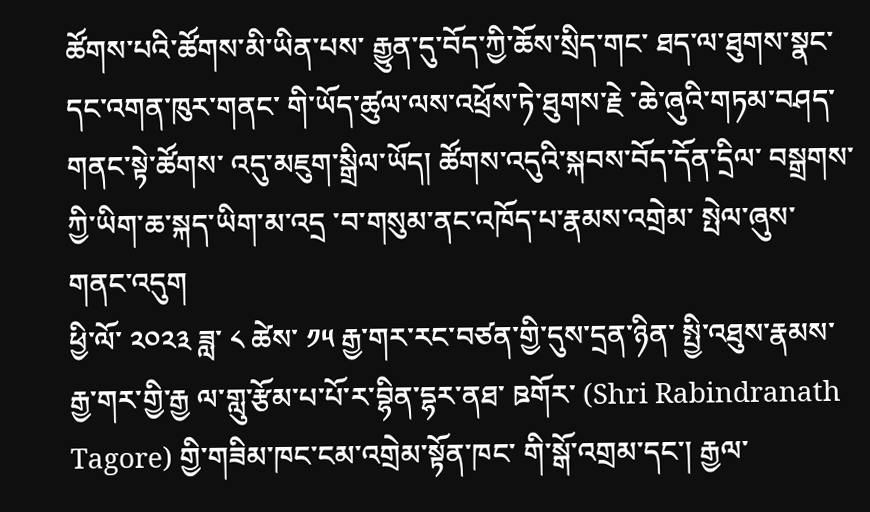ཚོགས་པའི་ཚོགས་མི་ཡིན་པས་ རྒྱུན་དུ་བོད་ཀྱི་ཆོས་སྲིད་གང་ ཐད་ལ་ཐུགས་སྣང་དང་འགན་ཁུར་གནང་ གི་ཡོད་ཚུལ་ལས་འཕྲོས་ཏེ་ཐུགས་རྗེ ་ཆེ་ཞུའི་གཏམ་བཤད་གནང་སྟེ་ཚོགས་ འདུ་མཇུག་སྒྲིལ་ཡོད། ཚོགས་འདུའི་སྐབས་བོད་དོན་དྲིལ་ བསྒྲགས་ཀྱི་ཡིག་ཆ་སྐད་ཡིག་མ་འདྲ ་བ་གསུམ་ནང་འཁོད་པ་རྣམས་འགྲེམ་ སྤེལ་ཞུས་གནང་འདུག
ཕྱི་ལོ་ ༢༠༢༣ ཟླ་ ༨ ཚེས་ ༡༥ རྒྱ་གར་རང་བཙན་གྱི་དུས་དྲན་ཉིན་ སྤྱི་འཐུས་རྣམས་རྒྱ་གར་གྱི་རྒྱ ལ་གླུ་རྩོམ་པ་པོ་ར་བྷིན་དྷར་ནཐ་ ཋགོར་ (Shri Rabindranath Tagore) གྱི་གཟིམ་ཁང་ངམ་འགྲེམ་སྟོན་ཁང་ གི་སྒོ་འགྲམ་དང་། རྒྱལ་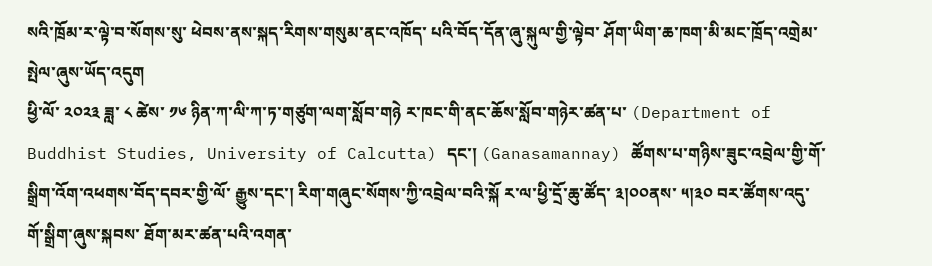སའི་ཁྲོམ་ར་ལྟེ་བ་སོགས་སུ་ ཕེབས་ནས་སྐད་རིགས་གསུམ་ནང་འཁོད་ པའི་བོད་དོན་ཞུ་སྐུལ་གྱི་ལྟེབ་ ཤོག་ཡིག་ཆ་ཁག་མི་མང་ཁྲོད་འགྲེམ་ སྤེལ་ཞུས་ཡོད་འདུག
ཕྱི་ལོ་ ༢༠༢༣ ཟླ་ ༨ ཚེས་ ༡༦ ཉིན་ཀ་ལི་ཀ་ཏ་གཙུག་ལག་སློབ་གཉེ ར་ཁང་གི་ནང་ཆོས་སློབ་གཉེར་ཚན་པ་ (Department of Buddhist Studies, University of Calcutta) དང་། (Ganasamannay) ཚོགས་པ་གཉིས་ཟུང་འབྲེལ་གྱི་གོ་ སྒྲིག་འོག་འཕགས་བོད་དབར་གྱི་ལོ་ རྒྱུས་དང་། རིག་གཞུང་སོགས་ཀྱི་འབྲེལ་བའི་སྐོ ར་ལ་ཕྱི་དྲོ་ཆུ་ཚོད་ ༣།༠༠ནས་ ༥།༣༠ བར་ཚོགས་འདུ་གོ་སྒྲིག་ཞུས་སྐབས་ ཐོག་མར་ཚན་པའི་འགན་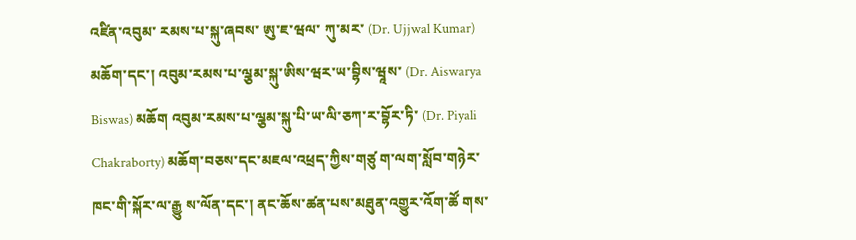འཛིན་འབུམ་ རམས་པ་སྐུ་ཞབས་ ཨུ་ཇ་ཝལ་ ཀུ་མར་ (Dr. Ujjwal Kumar) མཆོག་དང་། འབུམ་རམས་པ་ལྕམ་སྐུ་ཨིས་ཝར་ཡ་བྷིས་ཝཱས་ (Dr. Aiswarya Biswas) མཆོག འབུམ་རམས་པ་ལྕམ་སྐུ་པི་ཡ་ལི་ཅཀ་ར་བྷོར་ཏི་ (Dr. Piyali Chakraborty) མཆོག་བཅས་དང་མཇལ་འཕྲད་ཀྱིས་གཙུ ག་ལག་སློབ་གཉེར་ཁང་གི་སྐོར་ལ་རྒྱུ ས་ལོན་དང་། ནང་ཆོས་ཚན་པས་མཐུན་འགྱུར་འོག་ཚོ གས་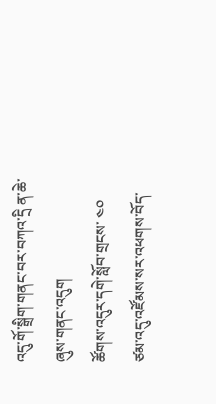འདུ་གོ་སྒྲིག་གནང་བར་བཀའ་དྲི ན་ཆེ་ཞུས་གནང་འདུག
ཚོགས་འདུར་དགེ་སློབ་གྲངས་ ༤༠ ཙམ་འདུ་འཛོམས་སར་འཕགས་བོད་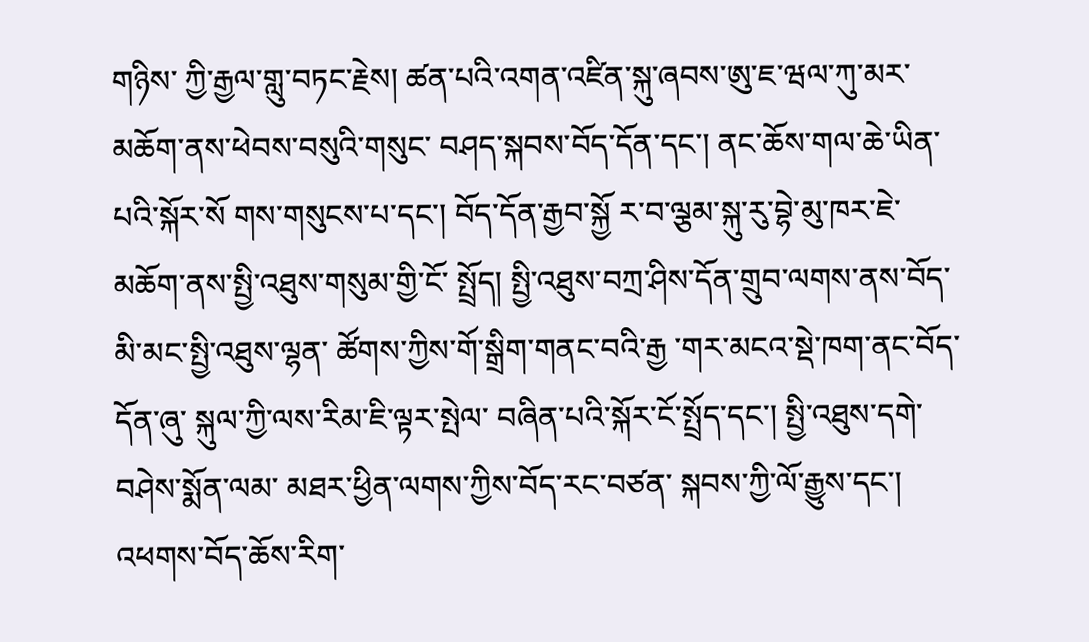གཉིས་ ཀྱི་རྒྱལ་གླུ་བཏང་རྗེས། ཚན་པའི་འགན་འཛིན་སྐུ་ཞབས་ཨུ་ཇ་ཝལ་ཀུ་མར་མཆོག་ནས་ཕེབས་བསུའི་གསུང་ བཤད་སྐབས་བོད་དོན་དང་། ནང་ཆོས་གལ་ཆེ་ཡིན་པའི་སྐོར་སོ གས་གསུངས་པ་དང་། བོད་དོན་རྒྱབ་སྐྱོ ར་བ་ལྕམ་སྐུ་རུ་བྷེ་མུ་ཁར་ཇེ་མཆོག་ནས་སྤྱི་འཐུས་གསུམ་གྱི་ངོ་ སྤྲོད། སྤྱི་འཐུས་བཀྲ་ཤིས་དོན་གྲུབ་ལགས་ནས་བོད་མི་མང་སྤྱི་འཐུས་ལྷན་ ཚོགས་ཀྱིས་གོ་སྒྲིག་གནང་བའི་རྒྱ ་གར་མངའ་སྡེ་ཁག་ནང་བོད་དོན་ཞུ་ སྐུལ་ཀྱི་ལས་རིམ་ཇི་ལྟར་སྤེལ་ བཞིན་པའི་སྐོར་ངོ་སྤྲོད་དང་། སྤྱི་འཐུས་དགེ་བཤེས་སྨོན་ལམ་ མཐར་ཕྱིན་ལགས་ཀྱིས་བོད་རང་བཙན་ སྐབས་ཀྱི་ལོ་རྒྱུས་དང་། འཕགས་བོད་ཆོས་རིག་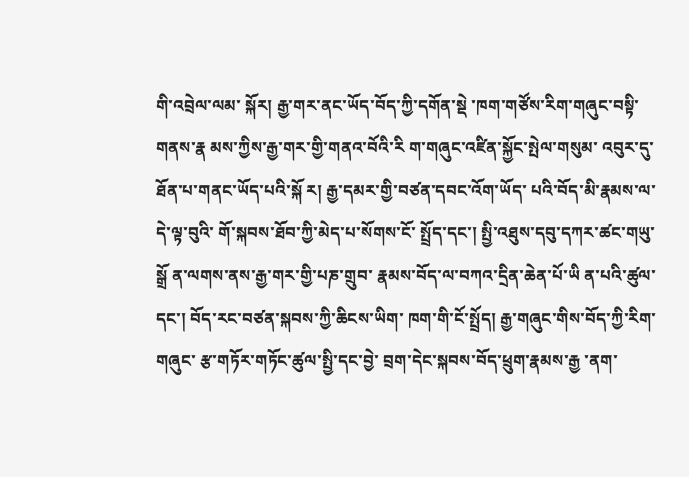གི་འབྲེལ་ལམ་ སྐོར། རྒྱ་གར་ནང་ཡོད་བོད་ཀྱི་དགོན་སྡེ ་ཁག་གཙོས་རིག་གཞུང་བསྟི་གནས་རྣ མས་ཀྱིས་རྒྱ་གར་གྱི་གནའ་བོའི་རི ག་གཞུང་འཛིན་སྐྱོང་སྤེལ་གསུམ་ འབུར་དུ་ཐོན་པ་གནང་ཡོད་པའི་སྐོ ར། རྒྱ་དམར་གྱི་བཙན་དབང་འོག་ཡོད་ པའི་བོད་མི་རྣམས་ལ་དེ་ལྟ་བུའི་ གོ་སྐབས་ཐོབ་ཀྱི་མེད་པ་སོགས་ངོ་ སྤྲོད་དང་། སྤྱི་འཐུས་དབུ་དཀར་ཚང་གཡུ་སྒྲོ ན་ལགས་ནས་རྒྱ་གར་གྱི་པཎ་གྲུབ་ རྣམས་བོད་ལ་བཀའ་དྲིན་ཆེན་པོ་ཡི ན་པའི་ཚུལ་དང་། བོད་རང་བཙན་སྐབས་ཀྱི་ཆིངས་ཡིག་ ཁག་གི་ངོ་སྤྲོད། རྒྱ་གཞུང་གིས་བོད་ཀྱི་རིག་གཞུང་ རྩ་གཏོར་གཏོང་ཚུལ་སྤྱི་དང་བྱེ་ བྲག་དེང་སྐབས་བོད་ཕྲུག་རྣམས་རྒྱ ་ནག་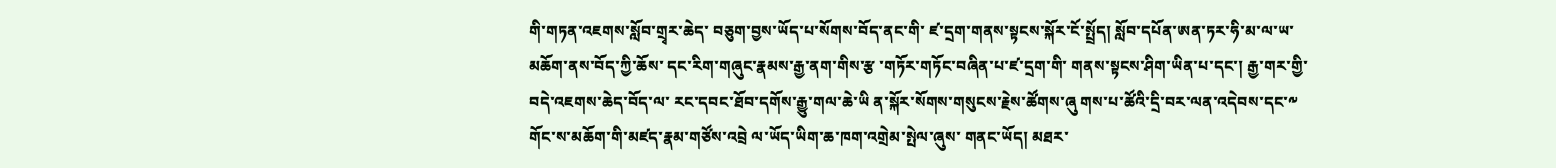གི་གཏན་འཇགས་སློབ་གྲྭར་ཆེད་ བཅུག་བྱས་ཡོད་པ་སོགས་བོད་ནང་གི་ ཛ་དྲག་གནས་སྟངས་སྐོར་ངོ་སྤྲོད། སློབ་དཔོན་ཨན་ཏར་ཧི་མ་ལ་ཡ་མཆོག་ནས་བོད་ཀྱི་ཆོས་ དང་རིག་གཞུང་རྣམས་རྒྱ་ནག་གིས་རྩ ་གཏོར་གཏོང་བཞིན་པ་ཛ་དྲག་གི་ གནས་སྟངས་ཤིག་ཡིན་པ་དང་། རྒྱ་གར་གྱི་བདེ་འཇགས་ཆེད་བོད་ལ་ རང་དབང་ཐོབ་དགོས་རྒྱུ་གལ་ཆེ་ཡི ན་སྐོར་སོགས་གསུངས་རྗེས་ཚོགས་ཞུ གས་པ་ཚོའི་དྲི་བར་ལན་འདེབས་དང་༸ གོང་ས་མཆོག་གི་མཛད་རྣམ་གཙོས་འབྲེ ལ་ཡོད་ཡིག་ཆ་ཁག་འགྲེམ་སྤེལ་ཞུས་ གནང་ཡོད། མཐར་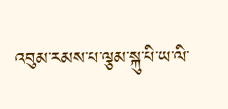འབུམ་རམས་པ་ལྕམ་སྐུ་པི་ཡ་ལི་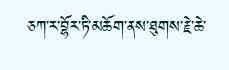ཅཀ་ར་བྷོར་ཏི་མཆོག་ནས་ཐུགས་རྗེ་ཆེ་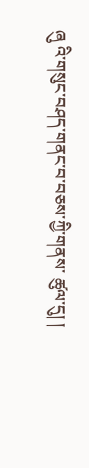ཞུ འི་གསུང་བཤད་གནང་བ་བཅས་ཀྱི་གནས་ ཚུལ་དུ། །